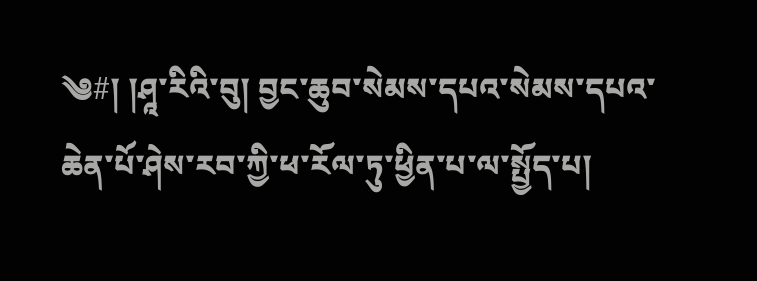༄#། །ཤཱ་རིའི་བུ། བྱང་ཆུབ་སེམས་དཔའ་སེམས་དཔའ་ཆེན་པོ་ཤེས་རབ་ཀྱི་ཕ་རོལ་ཏུ་ཕྱིན་པ་ལ་སྤྱོད་པ།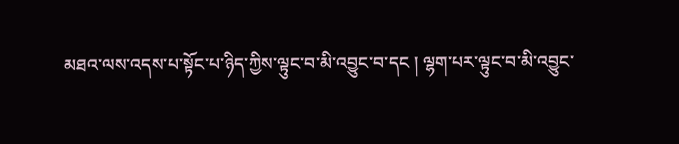མཐའ་ལས་འདས་པ་སྟོང་པ་ཉིད་ཀྱིས་ལྟུང་བ་མི་འབྱུང་བ་དང ། ལྷག་པར་ལྟུང་བ་མི་འབྱུང་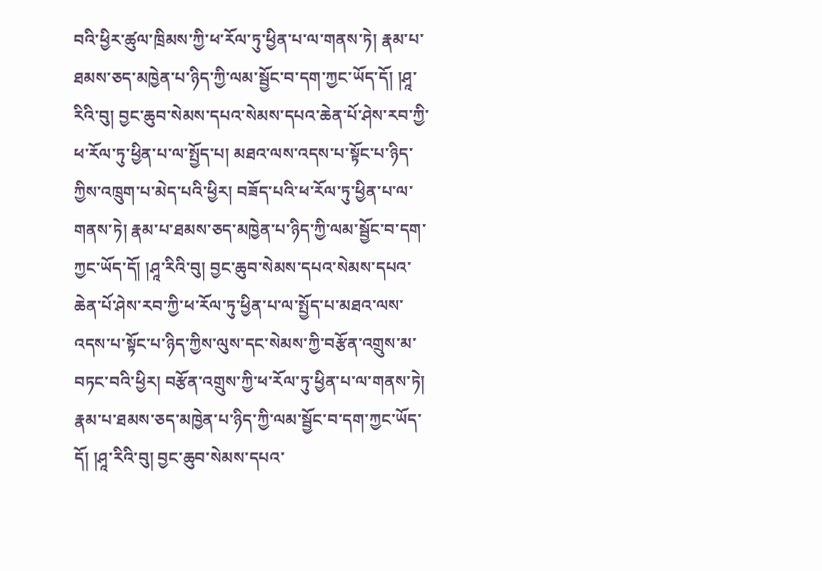བའི་ཕྱིར་ཚུལ་ཁྲིམས་ཀྱི་ཕ་རོལ་ཏུ་ཕྱིན་པ་ལ་གནས་ཏེ། རྣམ་པ་ཐམས་ཅད་མཁྱེན་པ་ཉིད་ཀྱི་ལམ་སྦྱོང་བ་དག་ཀྱང་ཡོད་དོ། །ཤཱ་རིའི་བུ། བྱང་ཆུབ་སེམས་དཔའ་སེམས་དཔའ་ཆེན་པོ་ཤེས་རབ་ཀྱི་ཕ་རོལ་ཏུ་ཕྱིན་པ་ལ་སྤྱོད་པ། མཐའ་ལས་འདས་པ་སྟོང་པ་ཉིད་ཀྱིས་འཁྲུག་པ་མེད་པའི་ཕྱིར། བཟོད་པའི་ཕ་རོལ་ཏུ་ཕྱིན་པ་ལ་གནས་ཏེ། རྣམ་པ་ཐམས་ཅད་མཁྱེན་པ་ཉིད་ཀྱི་ལམ་སྦྱོང་བ་དག་ཀྱང་ཡོད་དོ། །ཤཱ་རིའི་བུ། བྱང་ཆུབ་སེམས་དཔའ་སེམས་དཔའ་ཆེན་པོ་ཤེས་རབ་ཀྱི་ཕ་རོལ་ཏུ་ཕྱིན་པ་ལ་སྤྱོད་པ་མཐའ་ལས་འདས་པ་སྟོང་པ་ཉིད་ཀྱིས་ལུས་དང་སེམས་ཀྱི་བརྩོན་འགྲུས་མ་བཏང་བའི་ཕྱིར། བརྩོན་འགྲུས་ཀྱི་ཕ་རོལ་ཏུ་ཕྱིན་པ་ལ་གནས་ཏེ། རྣམ་པ་ཐམས་ཅད་མཁྱེན་པ་ཉིད་ཀྱི་ལམ་སྦྱོང་བ་དག་ཀྱང་ཡོད་དོ། །ཤཱ་རིའི་བུ། བྱང་ཆུབ་སེམས་དཔའ་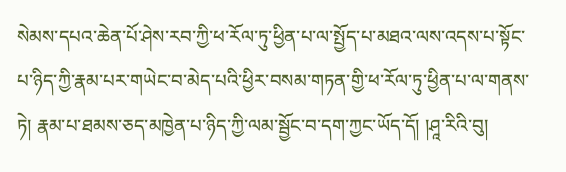སེམས་དཔའ་ཆེན་པོ་ཤེས་རབ་ཀྱི་ཕ་རོལ་ཏུ་ཕྱིན་པ་ལ་སྤྱོད་པ་མཐའ་ལས་འདས་པ་སྟོང་པ་ཉིད་ཀྱི་རྣམ་པར་གཡེང་བ་མེད་པའི་ཕྱིར་བསམ་གཏན་གྱི་ཕ་རོལ་ཏུ་ཕྱིན་པ་ལ་གནས་ཏེ། རྣམ་པ་ཐམས་ཅད་མཁྱེན་པ་ཉིད་ཀྱི་ལམ་སྦྱོང་བ་དག་ཀྱང་ཡོད་དོ། །ཤཱ་རིའི་བུ།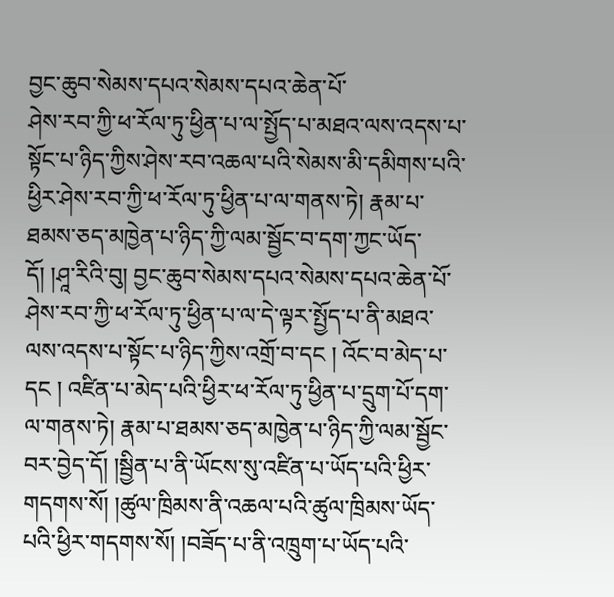བྱང་ཆུབ་སེམས་དཔའ་སེམས་དཔའ་ཆེན་པོ་
ཤེས་རབ་ཀྱི་ཕ་རོལ་ཏུ་ཕྱིན་པ་ལ་སྤྱོད་པ་མཐའ་ལས་འདས་པ་སྟོང་པ་ཉིད་ཀྱིས་ཤེས་རབ་འཆལ་པའི་སེམས་མི་དམིགས་པའི་ཕྱིར་ཤེས་རབ་ཀྱི་ཕ་རོལ་ཏུ་ཕྱིན་པ་ལ་གནས་ཏེ། རྣམ་པ་ཐམས་ཅད་མཁྱེན་པ་ཉིད་ཀྱི་ལམ་སྦྱོང་བ་དག་ཀྱང་ཡོད་དོ། །ཤཱ་རིའི་བུ། བྱང་ཆུབ་སེམས་དཔའ་སེམས་དཔའ་ཆེན་པོ་ཤེས་རབ་ཀྱི་ཕ་རོལ་ཏུ་ཕྱིན་པ་ལ་དེ་ལྟར་སྤྱོད་པ་ནི་མཐའ་ལས་འདས་པ་སྟོང་པ་ཉིད་ཀྱིས་འགྲོ་བ་དང ། འོང་བ་མེད་པ་དང ། འཛིན་པ་མེད་པའི་ཕྱིར་ཕ་རོལ་ཏུ་ཕྱིན་པ་དྲུག་པོ་དག་ལ་གནས་ཏེ། རྣམ་པ་ཐམས་ཅད་མཁྱེན་པ་ཉིད་ཀྱི་ལམ་སྦྱོང་བར་བྱེད་དོ། །སྦྱིན་པ་ནི་ཡོངས་སུ་འཛིན་པ་ཡོད་པའི་ཕྱིར་གདགས་སོ། །ཚུལ་ཁྲིམས་ནི་འཆལ་པའི་ཚུལ་ཁྲིམས་ཡོད་པའི་ཕྱིར་གདགས་སོ། །བཟོད་པ་ནི་འཁྲུག་པ་ཡོད་པའི་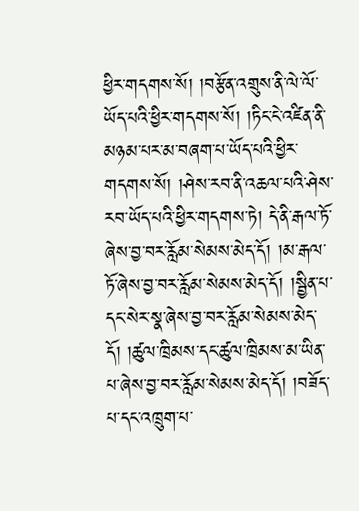ཕྱིར་གདགས་སོ། །བརྩོན་འགྲུས་ནི་ལེ་ལོ་ཡོད་པའི་ཕྱིར་གདགས་སོ། །ཏིང་ངེ་འཛིན་ནི་མཉམ་པར་མ་བཞག་པ་ཡོད་པའི་ཕྱིར་གདགས་སོ། །ཤེས་རབ་ནི་འཆལ་པའི་ཤེས་རབ་ཡོད་པའི་ཕྱིར་གདགས་ཏེ། དེ་ནི་རྒལ་ཏོ་ཞེས་བྱ་བར་རློམ་སེམས་མེད་དོ། །མ་རྒལ་ཏོ་ཞེས་བྱ་བར་རློམ་སེམས་མེད་དོ། །སྦྱིན་པ་དང་སེར་སྣ་ཞེས་བྱ་བར་རློམ་སེམས་མེད་དོ། །ཚུལ་ཁྲིམས་དང་ཚུལ་ཁྲིམས་མ་ཡིན་པ་ཞེས་བྱ་བར་རློམ་སེམས་མེད་དོ། །བཟོད་པ་དང་འཁྲུག་པ་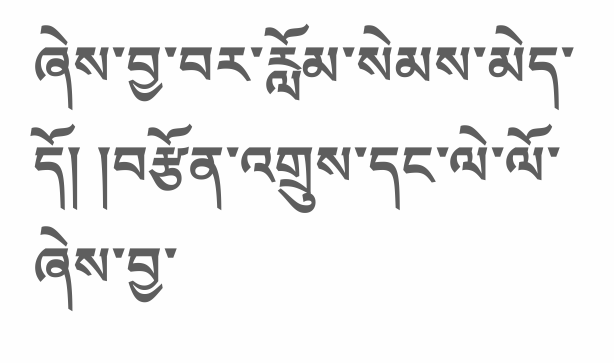ཞེས་བྱ་བར་རློམ་སེམས་མེད་དོ། །བརྩོན་འགྲུས་དང་ལེ་ལོ་ཞེས་བྱ་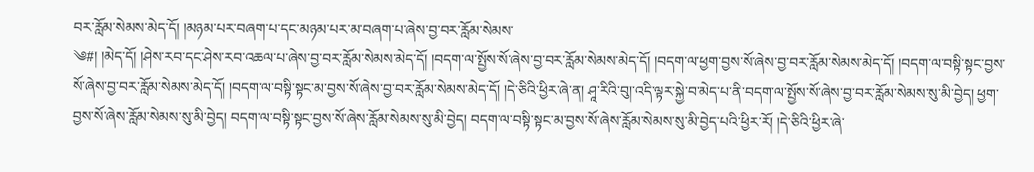བར་རློམ་སེམས་མེད་དོ། །མཉམ་པར་བཞག་པ་དང་མཉམ་པར་མ་བཞག་པ་ཞེས་བྱ་བར་རློམ་སེམས་
༄#། །མེད་དོ། །ཤེས་རབ་དང་ཤེས་རབ་འཆལ་པ་ཞེས་བྱ་བར་རློམ་སེམས་མེད་དོ། །བདག་ལ་སྤྱོས་སོ་ཞེས་བྱ་བར་རློམ་སེམས་མེད་དོ། །བདག་ལ་ཕྱག་བྱས་སོ་ཞེས་བྱ་བར་རློམ་སེམས་མེད་དོ། །བདག་ལ་བསྟི་སྟང་བྱས་སོ་ཞེས་བྱ་བར་རློམ་སེམས་མེད་དོ། །བདག་ལ་བསྟི་སྟང་མ་བྱས་སོ་ཞེས་བྱ་བར་རློམ་སེམས་མེད་དོ། །དེ་ཅིའི་ཕྱིར་ཞེ་ན། ཤཱ་རིའི་བུ།་འདི་ལྟར་སྐྱེ་བ་མེད་པ་ནི་བདག་ལ་སྤྱོས་སོ་ཞེས་བྱ་བར་རློམ་སེམས་སུ་མི་བྱེད། ཕྱག་བྱས་སོ་ཞེས་རློམ་སེམས་སུ་མི་བྱེད། བདག་ལ་བསྟི་སྟང་བྱས་སོ་ཞེས་རློམ་སེམས་སུ་མི་བྱེད། བདག་ལ་བསྟི་སྟང་མ་བྱས་སོ་ཞེས་རློམ་སེམས་སུ་མི་བྱེད་པའི་ཕྱིར་རོ། །དེ་ཅིའི་ཕྱིར་ཞེ་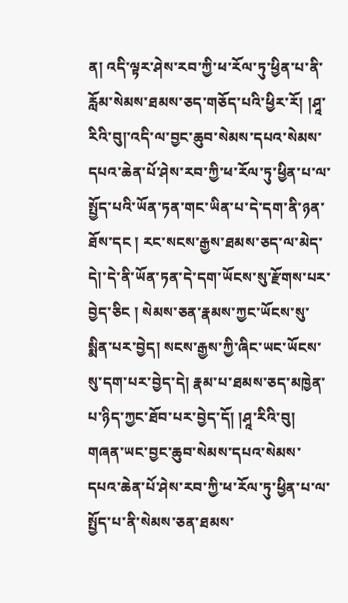ན། འདི་ལྟར་ཤེས་རབ་ཀྱི་ཕ་རོལ་ཏུ་ཕྱིན་པ་ནི་རློམ་སེམས་ཐམས་ཅད་གཅོད་པའི་ཕྱིར་རོ། །ཤཱ་རིའི་བུ།་འདི་ལ་བྱང་ཆུབ་སེམས་དཔའ་སེམས་དཔའ་ཆེན་པོ་ཤེས་རབ་ཀྱི་ཕ་རོལ་ཏུ་ཕྱིན་པ་ལ་སྤྱོད་པའི་ཡོན་ཏན་གང་ཡིན་པ་དེ་དག་ནི་ཉན་ཐོས་དང ། རང་སངས་རྒྱས་ཐམས་ཅད་ལ་མེད་དེ།་དེ་ནི་ཡོན་ཏན་དེ་དག་ཡོངས་སུ་རྫོགས་པར་བྱེད་ཅིང ། སེམས་ཅན་རྣམས་ཀྱང་ཡོངས་སུ་སྨིན་པར་བྱེད། སངས་རྒྱས་ཀྱི་ཞིང་ཡང་ཡོངས་སུ་དག་པར་བྱེད་དེ། རྣམ་པ་ཐམས་ཅད་མཁྱེན་པ་ཉིད་ཀྱང་ཐོབ་པར་བྱེད་དོ། །ཤཱ་རིའི་བུ། གཞན་ཡང་བྱང་ཆུབ་སེམས་དཔའ་སེམས་དཔའ་ཆེན་པོ་ཤེས་རབ་ཀྱི་ཕ་རོལ་ཏུ་ཕྱིན་པ་ལ་སྤྱོད་པ་ནི་སེམས་ཅན་ཐམས་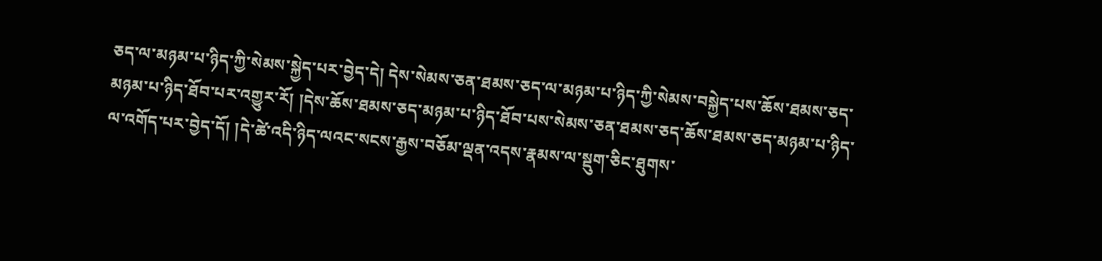ཅད་ལ་མཉམ་པ་ཉིད་ཀྱི་སེམས་སྐྱེད་པར་བྱེད་དེ། དེས་སེམས་ཅན་ཐམས་ཅད་ལ་མཉམ་པ་ཉིད་ཀྱི་སེམས་བསྐྱེད་པས་ཆོས་ཐམས་ཅད་མཉམ་པ་ཉིད་ཐོབ་པར་འགྱུར་རོ། །དེས་ཆོས་ཐམས་ཅད་མཉམ་པ་ཉིད་ཐོབ་པས་སེམས་ཅན་ཐམས་ཅད་ཆོས་ཐམས་ཅད་མཉམ་པ་ཉིད་ལ་འགོད་པར་བྱེད་དོ། །དེ་ཚེ་འདི་ཉིད་ལའང་སངས་རྒྱས་བཅོམ་ལྡན་འདས་རྣམས་ལ་སྡུག་ཅིང་ཐུགས་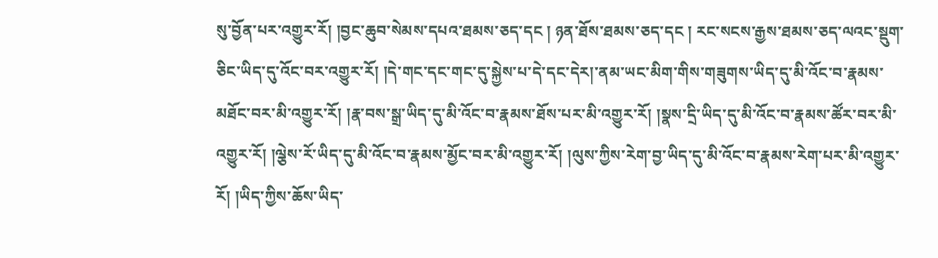སུ་བྱོན་པར་འགྱུར་རོ། །བྱང་ཆུབ་སེམས་དཔའ་ཐམས་ཅད་དང ། ཉན་ཐོས་ཐམས་ཅད་དང ། རང་སངས་རྒྱས་ཐམས་ཅད་ལའང་སྡུག་ཅིང་ཡིད་དུ་འོང་བར་འགྱུར་རོ། །དེ་གང་དང་གང་དུ་སྐྱེས་པ་དེ་དང་དེར།་ནམ་ཡང་མིག་གིས་གཟུགས་ཡིད་དུ་མི་འོང་བ་རྣམས་མཐོང་བར་མི་འགྱུར་རོ། །རྣ་བས་སྒྲ་ཡིད་དུ་མི་འོང་བ་རྣམས་ཐོས་པར་མི་འགྱུར་རོ། །སྣས་དྲི་ཡིད་དུ་མི་འོང་བ་རྣམས་ཚོར་བར་མི་འགྱུར་རོ། །ལྕེས་རོ་ཡིད་དུ་མི་འོང་བ་རྣམས་མྱོང་བར་མི་འགྱུར་རོ། །ལུས་ཀྱིས་རེག་བྱ་ཡིད་དུ་མི་འོང་བ་རྣམས་རེག་པར་མི་འགྱུར་རོ། །ཡིད་ཀྱིས་ཆོས་ཡིད་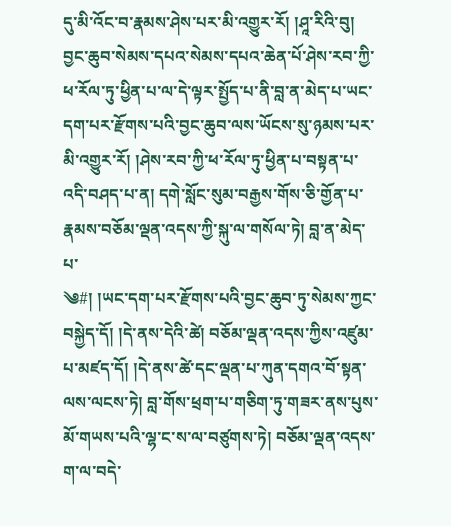དུ་མི་འོང་བ་རྣམས་ཤེས་པར་མི་འགྱུར་རོ། །ཤཱ་རིའི་བུ། བྱང་ཆུབ་སེམས་དཔའ་སེམས་དཔའ་ཆེན་པོ་ཤེས་རབ་ཀྱི་ཕ་རོལ་ཏུ་ཕྱིན་པ་ལ་དེ་ལྟར་སྤྱོད་པ་ནི་བླ་ན་མེད་པ་ཡང་དག་པར་རྫོགས་པའི་བྱང་ཆུབ་ལས་ཡོངས་སུ་ཉམས་པར་མི་འགྱུར་རོ། །ཤེས་རབ་ཀྱི་ཕ་རོལ་ཏུ་ཕྱིན་པ་བསྟན་པ་འདི་བཤད་པ་ན། དགེ་སློང་སུམ་བརྒྱས་གོས་ཅི་གྱོན་པ་རྣམས་བཅོམ་ལྡན་འདས་ཀྱི་སྐུ་ལ་གསོལ་ཏེ། བླ་ན་མེད་པ་
༄#། །ཡང་དག་པར་རྫོགས་པའི་བྱང་ཆུབ་ཏུ་སེམས་ཀྱང་བསྐྱེད་དོ། །དེ་ནས་དེའི་ཚེ། བཅོམ་ལྡན་འདས་ཀྱིས་འཛུམ་པ་མཛད་དོ། །དེ་ནས་ཚེ་དང་ལྡན་པ་ཀུན་དགའ་བོ་སྟན་ལས་ལངས་ཏེ། བླ་གོས་ཕྲག་པ་གཅིག་ཏུ་གཟར་ནས་པུས་མོ་གཡས་པའི་ལྷ་ང་ས་ལ་བཙུགས་ཏེ། བཅོམ་ལྡན་འདས་ག་ལ་བདེ་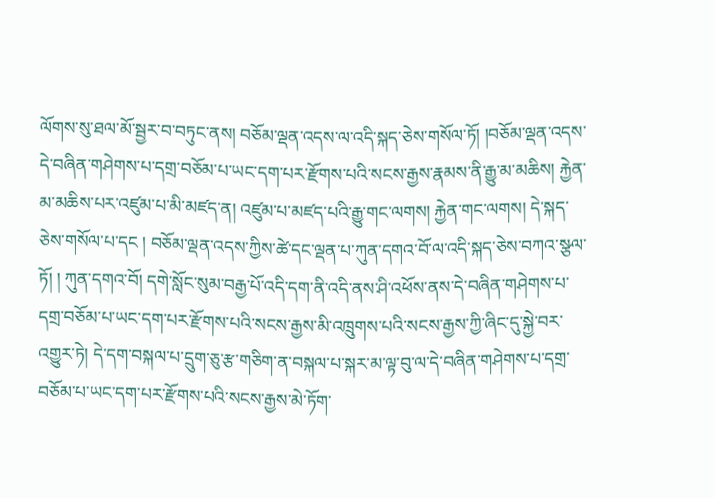ལོགས་སུ་ཐལ་མོ་སྦྱར་བ་བཏུང་ནས། བཅོམ་ལྡན་འདས་ལ་འདི་སྐད་ཅེས་གསོལ་ཏོ། །བཅོམ་ལྡན་འདས་དེ་བཞིན་གཤེགས་པ་དགྲ་བཅོམ་པ་ཡང་དག་པར་རྫོགས་པའི་སངས་རྒྱས་རྣམས་ནི་རྒྱུ་མ་མཆིས། རྐྱེན་མ་མཆིས་པར་འཛུམ་པ་མི་མཛད་ན། འཛུམ་པ་མཛད་པའི་རྒྱུ་གང་ལགས། རྐྱེན་གང་ལགས། དེ་སྐད་ཅེས་གསོལ་པ་དང ། བཅོམ་ལྡན་འདས་ཀྱིས་ཚེ་དང་ལྡན་པ་ཀུན་དགའ་བོ་ལ་འདི་སྐད་ཅེས་བཀའ་སྩལ་ཏོ། ། ཀུན་དགའ་བོ། དགེ་སློང་སུམ་བརྒྱ་པོ་འདི་དག་ནི་འདི་ནས་ཤི་འཕོས་ནས་དེ་བཞིན་གཤེགས་པ་དགྲ་བཅོམ་པ་ཡང་དག་པར་རྫོགས་པའི་སངས་རྒྱས་མི་འཁྲུགས་པའི་སངས་རྒྱས་ཀྱི་ཞིང་དུ་སྐྱེ་བར་འགྱུར་ཏེ། དེ་དག་བསྐལ་པ་དྲུག་ཅུ་རྩ་གཅིག་ན་བསྐལ་པ་སྐར་མ་ལྟ་བུ་ལ་དེ་བཞིན་གཤེགས་པ་དགྲ་བཅོམ་པ་ཡང་དག་པར་རྫོགས་པའི་སངས་རྒྱས་མེ་ཏོག་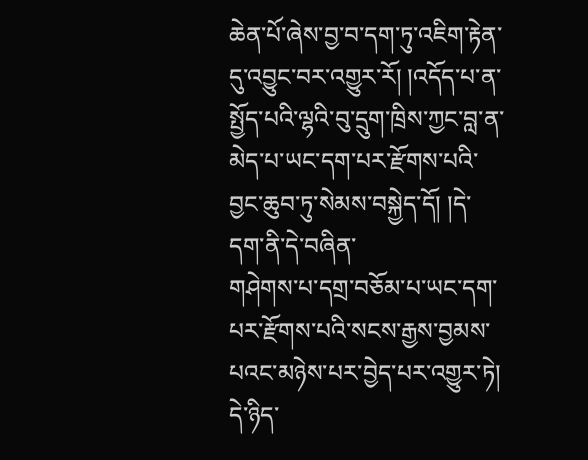ཆེན་པོ་ཞེས་བྱ་བ་དག་ཏུ་འཇིག་རྟེན་དུ་འབྱུང་བར་འགྱུར་རོ། །འདོད་པ་ན་སྤྱོད་པའི་ལྷའི་བུ་དྲུག་ཁྲིས་ཀྱང་བླ་ན་མེད་པ་ཡང་དག་པར་རྫོགས་པའི་བྱང་ཆུབ་ཏུ་སེམས་བསྐྱེད་དོ། །དེ་དག་ནི་དེ་བཞིན་
གཤེགས་པ་དགྲ་བཅོམ་པ་ཡང་དག་པར་རྫོགས་པའི་སངས་རྒྱས་བྱམས་པའང་མཉེས་པར་བྱེད་པར་འགྱུར་ཏེ། དེ་ཉིད་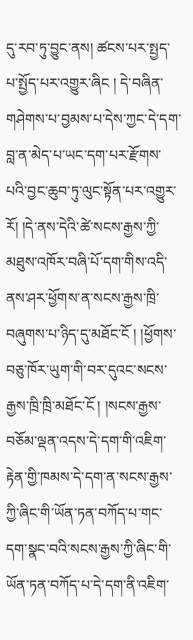དུ་རབ་ཏུ་བྱུང་ནས། ཚངས་པར་སྤྱད་པ་སྤྱོད་པར་འགྱུར་ཞིང ། དེ་བཞིན་གཤེགས་པ་བྱམས་པ་དེས་ཀྱང་དེ་དག་བླ་ན་མེད་པ་ཡང་དག་པར་རྫོགས་པའི་བྱང་ཆུབ་ཏུ་ལུང་སྟོན་པར་འགྱུར་རོ། །དེ་ནས་དེའི་ཚེ་སངས་རྒྱས་ཀྱི་མཐུས་འཁོར་བཞི་པོ་དག་གིས་འདི་ནས་ཤར་ཕྱོགས་ན་སངས་རྒྱས་ཁྲི་བཞུགས་པ་ཉིད་དུ་མཐོང་ངོ ། །ཕྱོགས་བཅུ་ཁོར་ཡུག་གི་བར་དུའང་སངས་རྒྱས་ཁྲི་ཁྲི་མཐོང་ངོ ། །སངས་རྒྱས་བཅོམ་ལྡན་འདས་དེ་དག་གི་འཇིག་རྟེན་གྱི་ཁམས་དེ་དག་ན་སངས་རྒྱས་ཀྱི་ཞིང་གི་ཡོན་ཏན་བཀོད་པ་གང་དག་སྣང་བའི་སངས་རྒྱས་ཀྱི་ཞིང་གི་ཡོན་ཏན་བཀོད་པ་དེ་དག་ནི་འཇིག་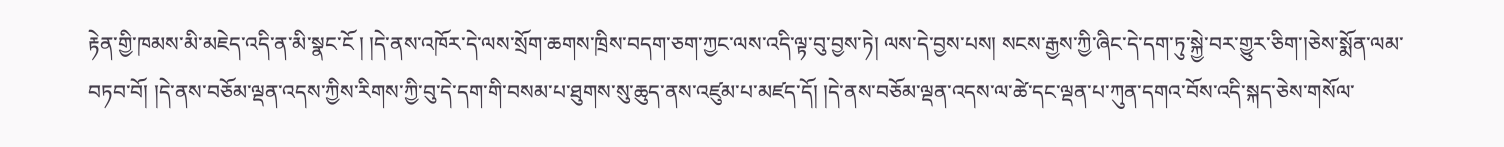རྟེན་གྱི་ཁམས་མི་མཇེད་འདི་ན་མི་སྣང་ངོ ། །དེ་ནས་འཁོར་དེ་ལས་སྲོག་ཆགས་ཁྲིས་བདག་ཅག་ཀྱང་ལས་འདི་ལྟ་བུ་བྱས་ཏེ། ལས་དེ་བྱས་པས། སངས་རྒྱས་ཀྱི་ཞིང་དེ་དག་ཏུ་སྐྱེ་བར་གྱུར་ཅིག་།ཅེས་སྨོན་ལམ་བཏབ་བོ། །དེ་ནས་བཅོམ་ལྡན་འདས་ཀྱིས་རིགས་ཀྱི་བུ་དེ་དག་གི་བསམ་པ་ཐུགས་སུ་ཆུད་ནས་འཛུམ་པ་མཛད་དོ། །དེ་ནས་བཅོམ་ལྡན་འདས་ལ་ཚེ་དང་ལྡན་པ་ཀུན་དགའ་བོས་འདི་སྐད་ཅེས་གསོལ་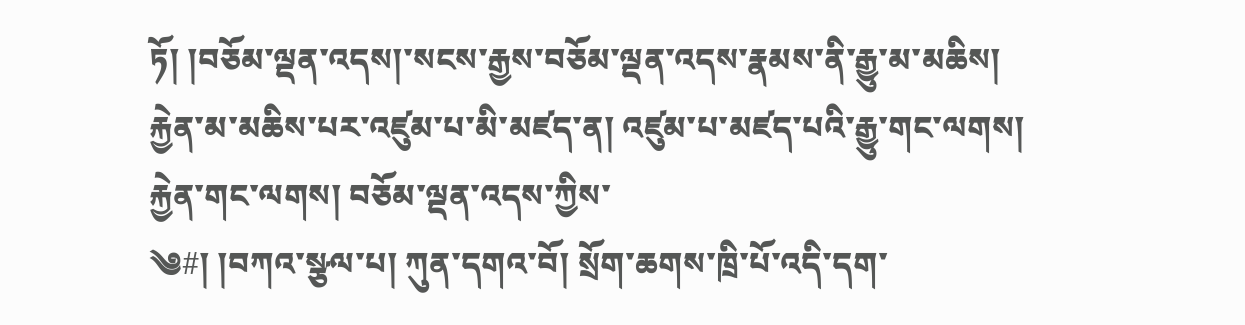ཏོ། །བཅོམ་ལྡན་འདས།་སངས་རྒྱས་བཅོམ་ལྡན་འདས་རྣམས་ནི་རྒྱུ་མ་མཆིས། རྐྱེན་མ་མཆིས་པར་འཛུམ་པ་མི་མཛད་ན། འཛུམ་པ་མཛད་པའི་རྒྱུ་གང་ལགས། རྐྱེན་གང་ལགས། བཅོམ་ལྡན་འདས་ཀྱིས་
༄#། །བཀའ་སྩལ་པ། ཀུན་དགའ་བོ། སྲོག་ཆགས་ཁྲི་པོ་འདི་དག་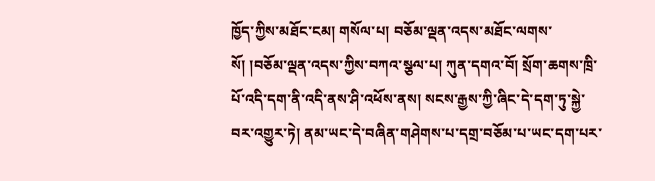ཁྱོད་ཀྱིས་མཐོང་ངམ། གསོལ་པ། བཅོམ་ལྡན་འདས་མཐོང་ལགས་སོ། །བཅོམ་ལྡན་འདས་ཀྱིས་བཀའ་སྩལ་པ། ཀུན་དགའ་བོ། སྲོག་ཆགས་ཁྲི་པོ་འདི་དག་ནི་འདི་ནས་ཤི་འཕོས་ནས། སངས་རྒྱས་ཀྱི་ཞིང་དེ་དག་ཏུ་སྐྱེ་བར་འགྱུར་ཏེ། ནམ་ཡང་དེ་བཞིན་གཤེགས་པ་དགྲ་བཅོམ་པ་ཡང་དག་པར་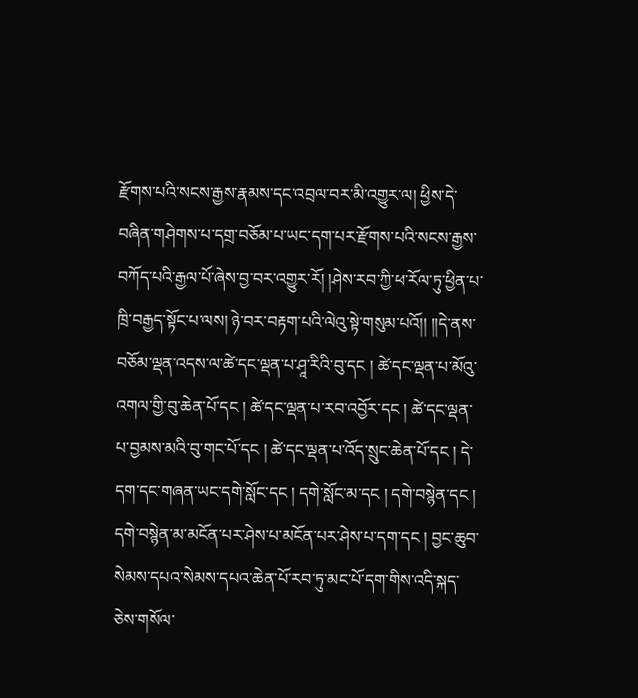རྫོགས་པའི་སངས་རྒྱས་རྣམས་དང་འབྲལ་བར་མི་འགྱུར་ལ། ཕྱིས་དེ་བཞིན་གཤེགས་པ་དགྲ་བཅོམ་པ་ཡང་དག་པར་རྫོགས་པའི་སངས་རྒྱས་བཀོད་པའི་རྒྱལ་པོ་ཞེས་བྱ་བར་འགྱུར་རོ། །ཤེས་རབ་ཀྱི་ཕ་རོལ་ཏུ་ཕྱིན་པ་ཁྲི་བརྒྱད་སྟོང་པ་ལས། ཉེ་བར་བརྟག་པའི་ལེའུ་སྟེ་གསུམ་པའོ།། །།དེ་ནས་བཅོམ་ལྡན་འདས་ལ་ཚེ་དང་ལྡན་པ་ཤཱ་རིའི་བུ་དང ། ཚེ་དང་ལྡན་པ་མོའུ་འགལ་གྱི་བུ་ཆེན་པོ་དང ། ཚེ་དང་ལྡན་པ་རབ་འབྱོར་དང ། ཚེ་དང་ལྡན་པ་བྱམས་མའི་བུ་གང་པོ་དང ། ཚེ་དང་ལྡན་པ་འོད་སྲུང་ཆེན་པོ་དང ། དེ་དག་དང་གཞན་ཡང་དགེ་སློང་དང ། དགེ་སློང་མ་དང ། དགེ་བསྙེན་དང ། དགེ་བསྙེན་མ་མངོན་པར་ཤེས་པ་མངོན་པར་ཤེས་པ་དག་དང ། བྱང་ཆུབ་སེམས་དཔའ་སེམས་དཔའ་ཆེན་པོ་རབ་ཏུ་མང་པོ་དག་གིས་འདི་སྐད་ཅེས་གསོལ་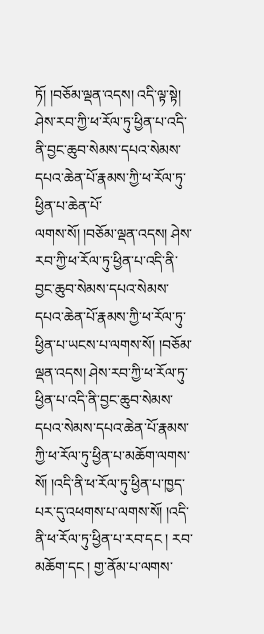ཏོ། །བཅོམ་ལྡན་འདས། འདི་ལྟ་སྟེ། ཤེས་རབ་ཀྱི་ཕ་རོལ་ཏུ་ཕྱིན་པ་འདི་ནི་བྱང་ཆུབ་སེམས་དཔའ་སེམས་དཔའ་ཆེན་པོ་རྣམས་ཀྱི་ཕ་རོལ་ཏུ་ཕྱིན་པ་ཆེན་པོ་
ལགས་སོ། །བཅོམ་ལྡན་འདས། ཤེས་རབ་ཀྱི་ཕ་རོལ་ཏུ་ཕྱིན་པ་འདི་ནི་བྱང་ཆུབ་སེམས་དཔའ་སེམས་དཔའ་ཆེན་པོ་རྣམས་ཀྱི་ཕ་རོལ་ཏུ་ཕྱིན་པ་ཡངས་པ་ལགས་སོ། །བཅོམ་ལྡན་འདས། ཤེས་རབ་ཀྱི་ཕ་རོལ་ཏུ་ཕྱིན་པ་འདི་ནི་བྱང་ཆུབ་སེམས་དཔའ་སེམས་དཔའ་ཆེན་པོ་རྣམས་ཀྱི་ཕ་རོལ་ཏུ་ཕྱིན་པ་མཆོག་ལགས་སོ། །འདི་ནི་ཕ་རོལ་ཏུ་ཕྱིན་པ་ཁྱད་པར་དུ་འཕགས་པ་ལགས་སོ། །འདི་ནི་ཕ་རོལ་ཏུ་ཕྱིན་པ་རབ་དང ། རབ་མཆོག་དང ། གྱ་ནོམ་པ་ལགས་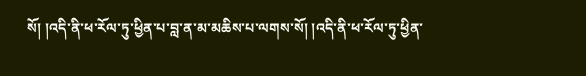སོ། །འདི་ནི་ཕ་རོལ་ཏུ་ཕྱིན་པ་བླ་ན་མ་མཆིས་པ་ལགས་སོ། །འདི་ནི་ཕ་རོལ་ཏུ་ཕྱིན་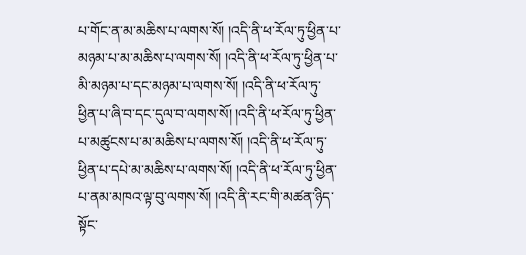པ་གོང་ན་མ་མཆིས་པ་ལགས་སོ། །འདི་ནི་ཕ་རོལ་ཏུ་ཕྱིན་པ་མཉམ་པ་མ་མཆིས་པ་ལགས་སོ། །འདི་ནི་ཕ་རོལ་ཏུ་ཕྱིན་པ་མི་མཉམ་པ་དང་མཉམ་པ་ལགས་སོ། །འདི་ནི་ཕ་རོལ་ཏུ་ཕྱིན་པ་ཞི་བ་དང་དུལ་བ་ལགས་སོ། །འདི་ནི་ཕ་རོལ་ཏུ་ཕྱིན་པ་མཚུངས་པ་མ་མཆིས་པ་ལགས་སོ། །འདི་ནི་ཕ་རོལ་ཏུ་ཕྱིན་པ་དཔེ་མ་མཆིས་པ་ལགས་སོ། །འདི་ནི་ཕ་རོལ་ཏུ་ཕྱིན་པ་ནམ་མཁའ་ལྟ་བུ་ལགས་སོ། །འདི་ནི་རང་གི་མཚན་ཉིད་སྟོང་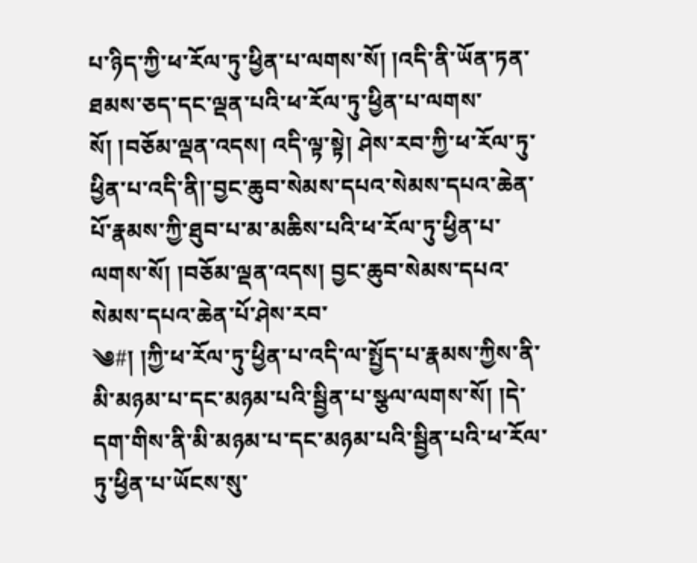པ་ཉིད་ཀྱི་ཕ་རོལ་ཏུ་ཕྱིན་པ་ལགས་སོ། །འདི་ནི་ཡོན་ཏན་ཐམས་ཅད་དང་ལྡན་པའི་ཕ་རོལ་ཏུ་ཕྱིན་པ་ལགས་སོ། །བཅོམ་ལྡན་འདས། འདི་ལྟ་སྟེ། ཤེས་རབ་ཀྱི་ཕ་རོལ་ཏུ་ཕྱིན་པ་འདི་ནི།་བྱང་ཆུབ་སེམས་དཔའ་སེམས་དཔའ་ཆེན་པོ་རྣམས་ཀྱི་ཐུབ་པ་མ་མཆིས་པའི་ཕ་རོལ་ཏུ་ཕྱིན་པ་ལགས་སོ། །བཅོམ་ལྡན་འདས། བྱང་ཆུབ་སེམས་དཔའ་སེམས་དཔའ་ཆེན་པོ་ཤེས་རབ་
༄#། །ཀྱི་ཕ་རོལ་ཏུ་ཕྱིན་པ་འདི་ལ་སྤྱོད་པ་རྣམས་ཀྱིས་ནི་མི་མཉམ་པ་དང་མཉམ་པའི་སྦྱིན་པ་སྩལ་ལགས་སོ། །དེ་དག་གིས་ནི་མི་མཉམ་པ་དང་མཉམ་པའི་སྦྱིན་པའི་ཕ་རོལ་ཏུ་ཕྱིན་པ་ཡོངས་སུ་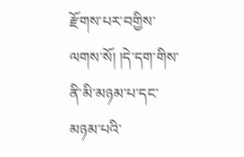རྫོགས་པར་བགྱིས་ལགས་སོ། །དེ་དག་གིས་ནི་མི་མཉམ་པ་དང་མཉམ་པའི་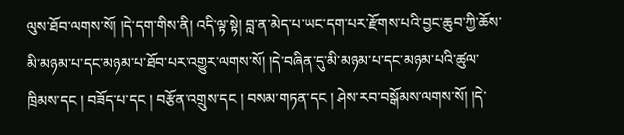ལུས་ཐོབ་ལགས་སོ། །དེ་དག་གིས་ནི། འདི་ལྟ་སྟེ། བླ་ན་མེད་པ་ཡང་དག་པར་རྫོགས་པའི་བྱང་ཆུབ་ཀྱི་ཆོས་མི་མཉམ་པ་དང་མཉམ་པ་ཐོབ་པར་འགྱུར་ལགས་སོ། །དེ་བཞིན་དུ་མི་མཉམ་པ་དང་མཉམ་པའི་ཚུལ་ཁྲིམས་དང ། བཟོད་པ་དང ། བརྩོན་འགྲུས་དང ། བསམ་གཏན་དང ། ཤེས་རབ་བསྒོམས་ལགས་སོ། །དེ་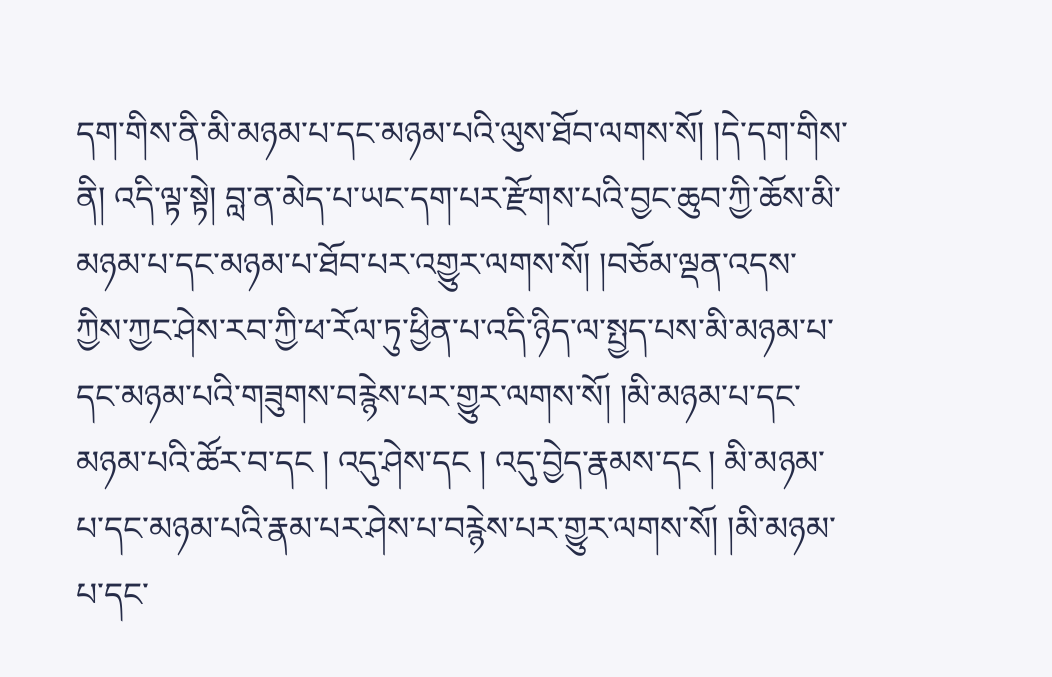དག་གིས་ནི་མི་མཉམ་པ་དང་མཉམ་པའི་ལུས་ཐོབ་ལགས་སོ། །དེ་དག་གིས་ནི། འདི་ལྟ་སྟེ། བླ་ན་མེད་པ་ཡང་དག་པར་རྫོགས་པའི་བྱང་ཆུབ་ཀྱི་ཆོས་མི་མཉམ་པ་དང་མཉམ་པ་ཐོབ་པར་འགྱུར་ལགས་སོ། །བཅོམ་ལྡན་འདས་ཀྱིས་ཀྱང་ཤེས་རབ་ཀྱི་ཕ་རོལ་ཏུ་ཕྱིན་པ་འདི་ཉིད་ལ་སྤྱད་པས་མི་མཉམ་པ་དང་མཉམ་པའི་གཟུགས་བརྙེས་པར་གྱུར་ལགས་སོ། །མི་མཉམ་པ་དང་མཉམ་པའི་ཚོར་བ་དང ། འདུ་ཤེས་དང ། འདུ་བྱེད་རྣམས་དང ། མི་མཉམ་པ་དང་མཉམ་པའི་རྣམ་པར་ཤེས་པ་བརྙེས་པར་གྱུར་ལགས་སོ། །མི་མཉམ་པ་དང་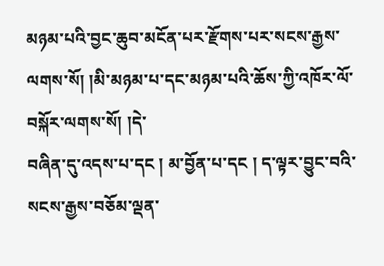མཉམ་པའི་བྱང་ཆུབ་མངོན་པར་རྫོགས་པར་སངས་རྒྱས་ལགས་སོ། །མི་མཉམ་པ་དང་མཉམ་པའི་ཆོས་ཀྱི་འཁོར་ལོ་བསྐོར་ལགས་སོ། །དེ་
བཞིན་དུ་འདས་པ་དང ། མ་བྱོན་པ་དང ། ད་ལྟར་བྱུང་བའི་སངས་རྒྱས་བཅོམ་ལྡན་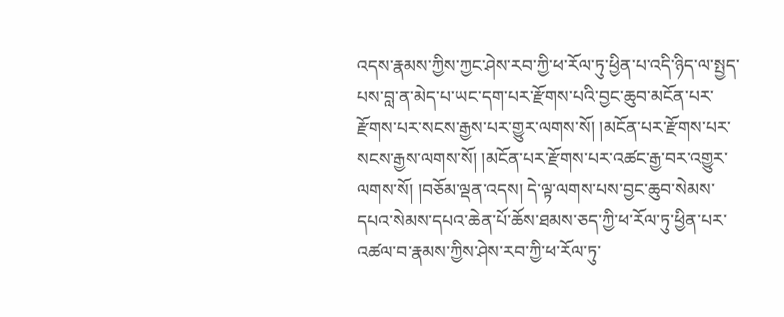འདས་རྣམས་ཀྱིས་ཀྱང་ཤེས་རབ་ཀྱི་ཕ་རོལ་ཏུ་ཕྱིན་པ་འདི་ཉིད་ལ་སྤྱད་པས་བླ་ན་མེད་པ་ཡང་དག་པར་རྫོགས་པའི་བྱང་ཆུབ་མངོན་པར་རྫོགས་པར་སངས་རྒྱས་པར་གྱུར་ལགས་སོ། །མངོན་པར་རྫོགས་པར་སངས་རྒྱས་ལགས་སོ། །མངོན་པར་རྫོགས་པར་འཚང་རྒྱ་བར་འགྱུར་ལགས་སོ། །བཅོམ་ལྡན་འདས། དེ་ལྟ་ལགས་པས་བྱང་ཆུབ་སེམས་དཔའ་སེམས་དཔའ་ཆེན་པོ་ཆོས་ཐམས་ཅད་ཀྱི་ཕ་རོལ་ཏུ་ཕྱིན་པར་འཚལ་བ་རྣམས་ཀྱིས་ཤེས་རབ་ཀྱི་ཕ་རོལ་ཏུ་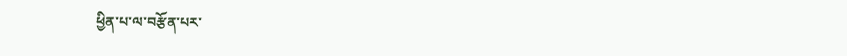ཕྱིན་པ་ལ་བརྩོན་པར་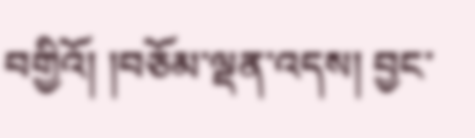བགྱིའོ། །བཅོམ་ལྡན་འདས། བྱང་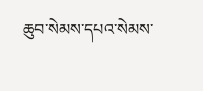ཆུབ་སེམས་དཔའ་སེམས་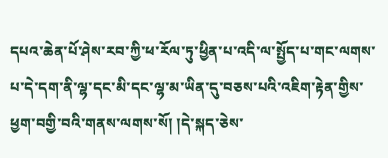དཔའ་ཆེན་པོ་ཤེས་རབ་ཀྱི་ཕ་རོལ་ཏུ་ཕྱིན་པ་འདི་ལ་སྤྱོད་པ་གང་ལགས་པ་དེ་དག་ནི་ལྷ་དང་མི་དང་ལྷ་མ་ཡིན་དུ་བཅས་པའི་འཇིག་རྟེན་གྱིས་ཕྱག་བགྱི་བའི་གནས་ལགས་སོ། །དེ་སྐད་ཅེས་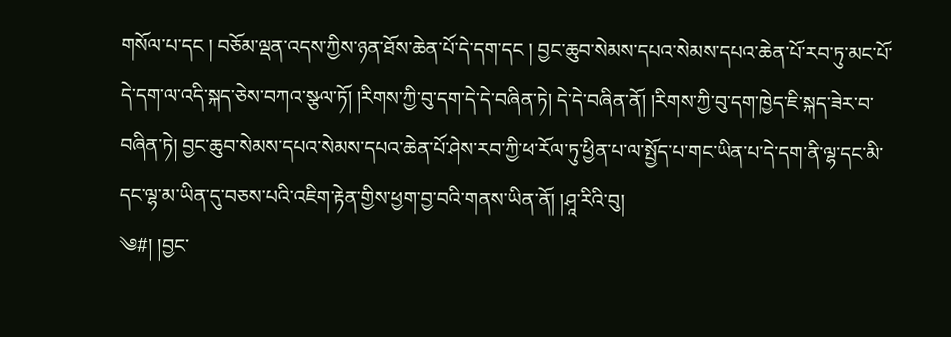གསོལ་པ་དང ། བཅོམ་ལྡན་འདས་ཀྱིས་ཉན་ཐོས་ཆེན་པོ་དེ་དག་དང ། བྱང་ཆུབ་སེམས་དཔའ་སེམས་དཔའ་ཆེན་པོ་རབ་ཏུ་མང་པོ་དེ་དག་ལ་འདི་སྐད་ཅེས་བཀའ་སྩལ་ཏོ། །རིགས་ཀྱི་བུ་དག་དེ་དེ་བཞིན་ཏེ། དེ་དེ་བཞིན་ནོ། །རིགས་ཀྱི་བུ་དག་ཁྱེད་ཇི་སྐད་ཟེར་བ་བཞིན་ཏེ། བྱང་ཆུབ་སེམས་དཔའ་སེམས་དཔའ་ཆེན་པོ་ཤེས་རབ་ཀྱི་ཕ་རོལ་ཏུ་ཕྱིན་པ་ལ་སྤྱོད་པ་གང་ཡིན་པ་དེ་དག་ནི་ལྷ་དང་མི་དང་ལྷ་མ་ཡིན་དུ་བཅས་པའི་འཇིག་རྟེན་གྱིས་ཕྱག་བྱ་བའི་གནས་ཡིན་ནོ། །ཤཱ་རིའི་བུ།
༄#། །བྱང་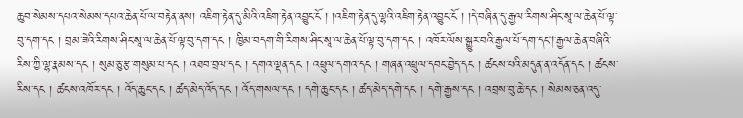ཆུབ་སེམས་དཔའ་སེམས་དཔའ་ཆེན་པོ་ལ་བརྟེན་ནས། འཇིག་རྟེན་དུ་མིའི་འཇིག་རྟེན་འབྱུང་ངོ ། །འཇིག་རྟེན་དུ་ལྷའི་འཇིག་རྟེན་འབྱུང་ངོ ། །དེ་བཞིན་དུ་རྒྱལ་རིགས་ཤིང་སཱ་ལ་ཆེན་པོ་ལྟ་བུ་དག་དང ། བྲམ་ཟེའི་རིགས་ཤིང་སཱ་ལ་ཆེན་པོ་ལྟ་བུ་དག་དང ། ཁྱིམ་བདག་གི་རིགས་ཤིང་སཱ་ལ་ཆེན་པོ་ལྟ་བུ་དག་དང ། འཁོར་ལོས་སྒྱུར་བའི་རྒྱལ་པོ་དག་དང།་རྒྱལ་ཆེན་བཞིའི་རིས་ཀྱི་ལྷ་རྣམས་དང ། སུམ་ཅུ་རྩ་གསུམ་པ་དང ། འཐབ་བྲལ་དང ། དགའ་ལྡན་དང ། འཕྲུལ་དགའ་དང ། གཞན་འཕྲུལ་དབང་བྱེད་དང ། ཚངས་པའི་མདུན་ན་འདོན་དང ། ཚངས་རིས་དང ། ཚངས་འཁོར་དང ། འོད་ཆུང་དང ། ཚད་མེད་འོད་དང ། འོད་གསལ་དང ། དགེ་ཆུང་དང ། ཚད་མེད་དགེ་དང ། དགེ་རྒྱས་དང ། འབྲས་བུ་ཆེ་དང ། སེམས་ཅན་འདུ་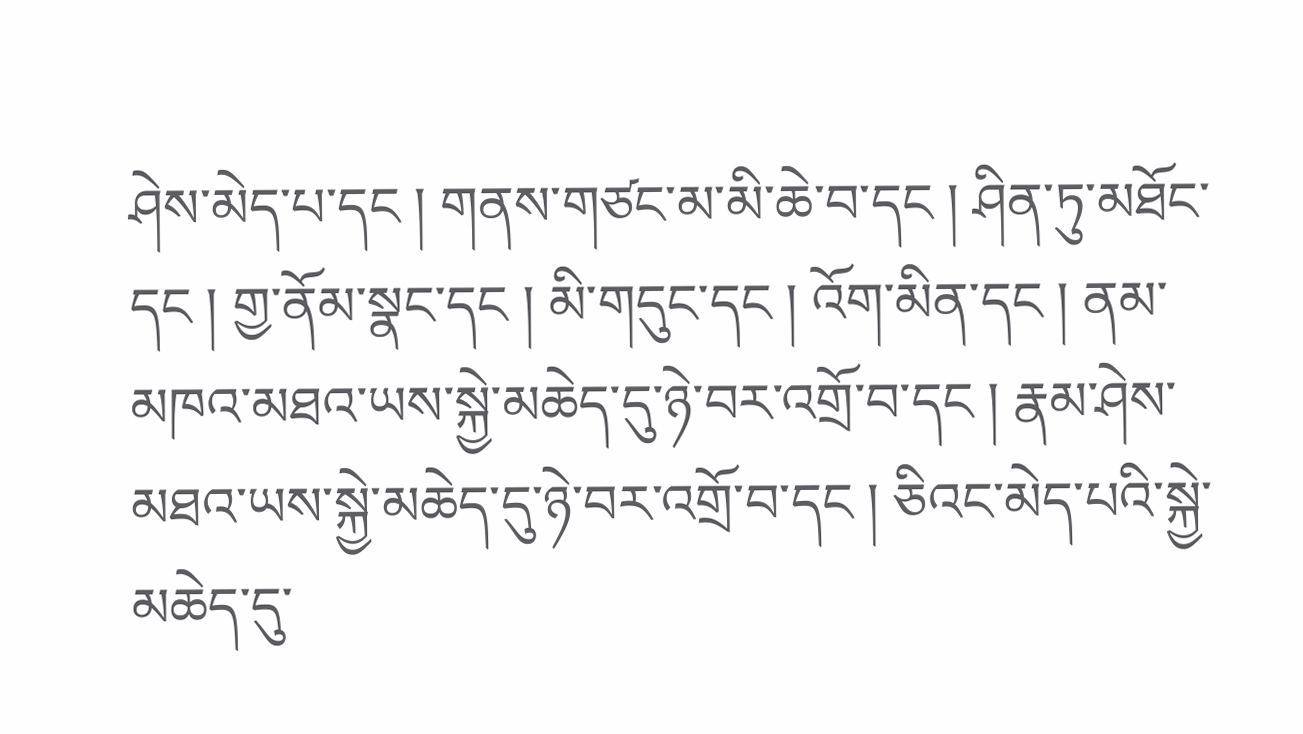ཤེས་མེད་པ་དང ། གནས་གཙང་མ་མི་ཆེ་བ་དང ། ཤིན་ཏུ་མཐོང་དང ། གྱ་ནོམ་སྣང་དང ། མི་གདུང་དང ། འོག་མིན་དང ། ནམ་མཁའ་མཐའ་ཡས་སྐྱེ་མཆེད་དུ་ཉེ་བར་འགྲོ་བ་དང ། རྣམ་ཤེས་མཐའ་ཡས་སྐྱེ་མཆེད་དུ་ཉེ་བར་འགྲོ་བ་དང ། ཅིའང་མེད་པའི་སྐྱེ་མཆེད་དུ་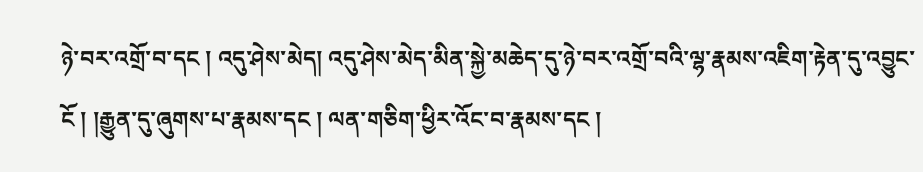ཉེ་བར་འགྲོ་བ་དང ། འདུ་ཤེས་མེད། འདུ་ཤེས་མེད་མིན་སྐྱེ་མཆེད་དུ་ཉེ་བར་འགྲོ་བའི་ལྷ་རྣམས་འཇིག་རྟེན་དུ་འབྱུང་ངོ ། །རྒྱུན་དུ་ཞུགས་པ་རྣམས་དང ། ལན་གཅིག་ཕྱིར་འོང་བ་རྣམས་དང །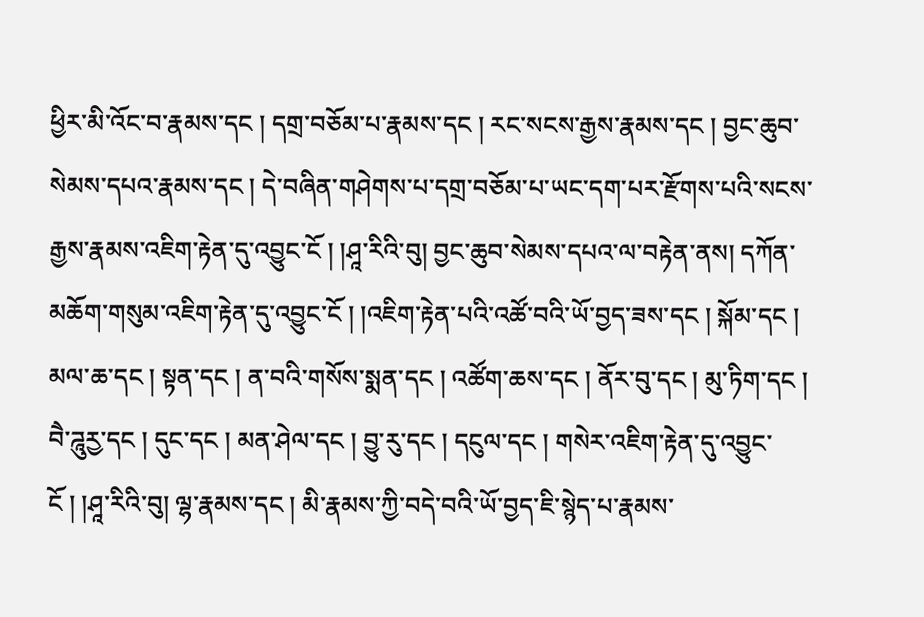ཕྱིར་མི་འོང་བ་རྣམས་དང ། དགྲ་བཅོམ་པ་རྣམས་དང ། རང་སངས་རྒྱས་རྣམས་དང ། བྱང་ཆུབ་
སེམས་དཔའ་རྣམས་དང ། དེ་བཞིན་གཤེགས་པ་དགྲ་བཅོམ་པ་ཡང་དག་པར་རྫོགས་པའི་སངས་རྒྱས་རྣམས་འཇིག་རྟེན་དུ་འབྱུང་ངོ ། །ཤཱ་རིའི་བུ། བྱང་ཆུབ་སེམས་དཔའ་ལ་བརྟེན་ནས། དཀོན་མཆོག་གསུམ་འཇིག་རྟེན་དུ་འབྱུང་ངོ ། །འཇིག་རྟེན་པའི་འཚོ་བའི་ཡོ་བྱད་ཟས་དང ། སྐོམ་དང ། མལ་ཆ་དང ། སྟན་དང ། ན་བའི་གསོས་སྨན་དང ། འཚོག་ཆས་དང ། ནོར་བུ་དང ། མུ་ཏིག་དང ། བཻ་ཌཱུརྱ་དང ། དུང་དང ། མན་ཤེལ་དང ། བྱུ་རུ་དང ། དངུལ་དང ། གསེར་འཇིག་རྟེན་དུ་འབྱུང་ངོ ། །ཤཱ་རིའི་བུ། ལྷ་རྣམས་དང ། མི་རྣམས་ཀྱི་བདེ་བའི་ཡོ་བྱད་ཇི་སྙེད་པ་རྣམས་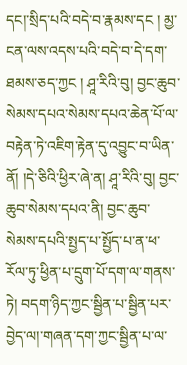དང།་སྲིད་པའི་བདེ་བ་རྣམས་དང ། མྱ་ངན་ལས་འདས་པའི་བདེ་བ་དེ་དག་ཐམས་ཅད་ཀྱང ། ཤཱ་རིའི་བུ། བྱང་ཆུབ་སེམས་དཔའ་སེམས་དཔའ་ཆེན་པོ་ལ་བརྟེན་ཏེ་འཇིག་རྟེན་དུ་འབྱུང་བ་ཡིན་ནོ། །དེ་ཅིའི་ཕྱིར་ཞེ་ན། ཤཱ་རིའི་བུ། བྱང་ཆུབ་སེམས་དཔའ་ནི། བྱང་ཆུབ་སེམས་དཔའི་སྤྱད་པ་སྤྱོད་པ་ན་ཕ་རོལ་ཏུ་ཕྱིན་པ་དྲུག་པོ་དག་ལ་གནས་ཏེ། བདག་ཉིད་ཀྱང་སྦྱིན་པ་སྦྱིན་པར་བྱེད་ལ།་གཞན་དག་ཀྱང་སྦྱིན་པ་ལ་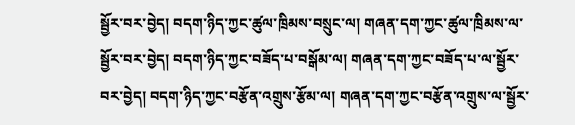སྦྱོར་བར་བྱེད། བདག་ཉིད་ཀྱང་ཚུལ་ཁྲིམས་བསྲུང་ལ། གཞན་དག་ཀྱང་ཚུལ་ཁྲིམས་ལ་སྦྱོར་བར་བྱེད། བདག་ཉིད་ཀྱང་བཟོད་པ་བསྒོམ་ལ། གཞན་དག་ཀྱང་བཟོད་པ་ལ་སྦྱོར་བར་བྱེད། བདག་ཉིད་ཀྱང་བརྩོན་འགྲུས་རྩོམ་ལ། གཞན་དག་ཀྱང་བརྩོན་འགྲུས་ལ་སྦྱོར་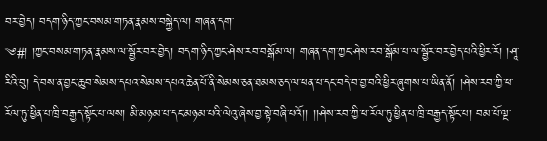བར་བྱེད། བདག་ཉིད་ཀྱང་བསམ་གཏན་རྣམས་བསྐྱེད་ལ། གཞན་དག་
༄#། །ཀྱང་བསམ་གཏན་རྣམས་ལ་སྦྱོར་བར་བྱེད། བདག་ཉིད་ཀྱང་ཤེས་རབ་བསྒོམ་ལ། གཞན་དག་ཀྱང་ཤེས་རབ་སྒོམ་པ་ལ་སྦྱོར་བར་བྱེད་པའི་ཕྱིར་རོ། །ཤཱ་རིའི་བུ། དེ་བས་ན་བྱང་ཆུབ་སེམས་དཔའ་སེམས་དཔའ་ཆེན་པོ་ནི་སེམས་ཅན་ཐམས་ཅད་ལ་ཕན་པ་དང་བདེ་བ་བྱ་བའི་ཕྱིར་ཞུགས་པ་ཡིན་ནོ། །ཤེས་རབ་ཀྱི་ཕ་རོལ་ཏུ་ཕྱིན་པ་ཁྲི་བརྒྱད་སྟོང་པ་ལས། མི་མཉམ་པ་དང་མཉམ་པའི་ལེའུ་ཞེས་བྱ་སྟེ་བཞི་པའོ།། །།ཤེས་རབ་ཀྱི་ཕ་རོལ་ཏུ་ཕྱིན་པ་ཁྲི་བརྒྱད་སྟོང་པ། བམ་པོ་ལྔ་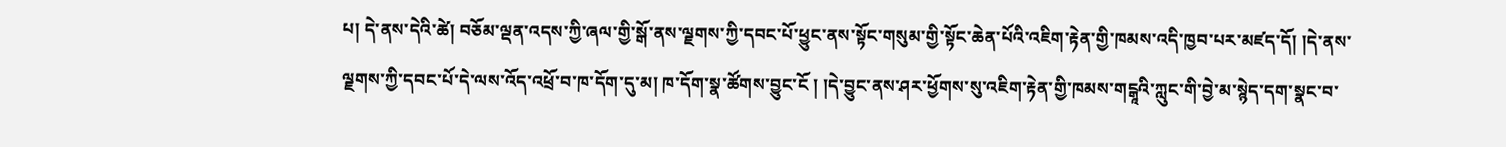པ། དེ་ནས་དེའི་ཚེ། བཅོམ་ལྡན་འདས་ཀྱི་ཞལ་གྱི་སྒོ་ནས་ལྗགས་ཀྱི་དབང་པོ་ཕྱུང་ནས་སྟོང་གསུམ་གྱི་སྟོང་ཆེན་པོའི་འཇིག་རྟེན་གྱི་ཁམས་འདི་ཁྱབ་པར་མཛད་དོ། །དེ་ནས་ལྗགས་ཀྱི་དབང་པོ་དེ་ལས་འོད་འཕྲོ་བ་ཁ་དོག་དུ་མ། ཁ་དོག་སྣ་ཚོགས་བྱུང་ངོ ། །དེ་བྱུང་ནས་ཤར་ཕྱོགས་སུ་འཇིག་རྟེན་གྱི་ཁམས་གངྒཱའི་ཀླུང་གི་བྱེ་མ་སྙེད་དག་སྣང་བ་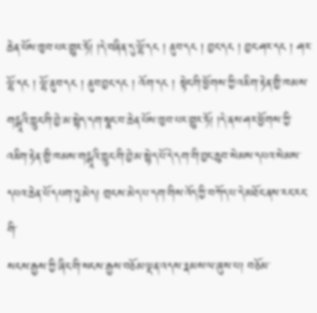ཆེན་པོས་ཁྱབ་པར་གྱུར་ཏོ། །དེ་བཞིན་དུ་ལྷོ་དང ། ནུབ་དང ། བྱང་དང ། བྱང་ཤར་དང ། ཤར་ལྷོ་དང ། ལྷོ་ནུབ་དང ། ནུབ་བྱང་དང ། འོག་དང ། སྟེང་གི་ཕྱོགས་ཀྱི་འཇིག་རྟེན་གྱི་ཁམས་གངྒཱའི་ཀླུང་གི་བྱེ་མ་སྙེད་དག་སྣང་བ་ཆེན་པོས་ཁྱབ་པར་གྱུར་ཏོ། །དེ་ནས་ཤར་ཕྱོགས་ཀྱི་འཇིག་རྟེན་གྱི་ཁམས་གངྒཱའི་ཀླུང་གི་བྱེ་མ་སྙེད་པོ་དེ་དག་གི་བྱང་ཆུབ་སེམས་དཔའ་སེམས་དཔའ་ཆེན་པོ་དཔག་ཏུ་མེད། གྲངས་མེད་པ་དག་གིས་འོད་ཀྱི་བཀོད་པ་དེ་མཐོང་ནས་རང་རང་གི་
སངས་རྒྱས་ཀྱི་ཞིང་གི་སངས་རྒྱས་བཅོམ་ལྡན་འདས་རྣམས་ལ་ཞུས་པ། བཅོམ་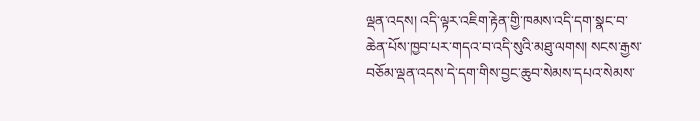ལྡན་འདས། འདི་ལྟར་འཇིག་རྟེན་གྱི་ཁམས་འདི་དག་སྣང་བ་ཆེན་པོས་ཁྱབ་པར་གདའ་བ་འདི་སུའི་མཐུ་ལགས། སངས་རྒྱས་བཅོམ་ལྡན་འདས་དེ་དག་གིས་བྱང་ཆུབ་སེམས་དཔའ་སེམས་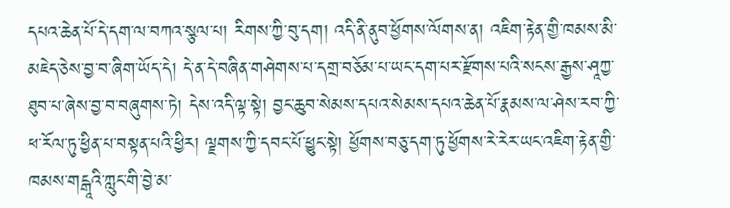དཔའ་ཆེན་པོ་དེ་དག་ལ་བཀའ་སྩལ་པ། རིགས་ཀྱི་བུ་དག། འདི་ནི་ནུབ་ཕྱོགས་ལོགས་ན། འཇིག་རྟེན་གྱི་ཁམས་མི་མཇེད་ཅེས་བྱ་བ་ཞིག་ཡོད་དེ། དེ་ན་དེ་བཞིན་གཤེགས་པ་དགྲ་བཅོམ་པ་ཡང་དག་པར་རྫོགས་པའི་སངས་རྒྱས་ཤཱཀྱ་ཐུབ་པ་ཞེས་བྱ་བ་བཞུགས་ཏེ། དེས་འདི་ལྟ་སྟེ། བྱང་ཆུབ་སེམས་དཔའ་སེམས་དཔའ་ཆེན་པོ་རྣམས་ལ་ཤེས་རབ་ཀྱི་ཕ་རོལ་ཏུ་ཕྱིན་པ་བསྟན་པའི་ཕྱིར། ལྗགས་ཀྱི་དབང་པོ་ཕྱུང་སྟེ། ཕྱོགས་བཅུ་དག་ཏུ་ཕྱོགས་རེ་རེར་ཡང་འཇིག་རྟེན་གྱི་ཁམས་གངྒཱའི་ཀླུང་གི་བྱེ་མ་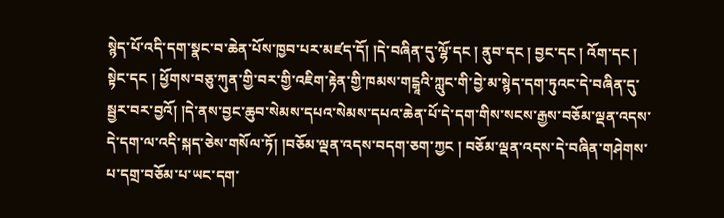སྙེད་པོ་འདི་དག་སྣང་བ་ཆེན་པོས་ཁྱབ་པར་མཛད་དོ། །དེ་བཞིན་དུ་ལྷོ་དང ། ནུབ་དང ། བྱང་དང ། འོག་དང ། སྟེང་དང ། ཕྱོགས་བཅུ་ཀུན་གྱི་བར་གྱི་འཇིག་རྟེན་གྱི་ཁམས་གངྒཱའི་ཀླུང་གི་བྱེ་མ་སྙེད་དག་ཏུའང་དེ་བཞིན་དུ་སྦྱར་བར་བྱའོ། །དེ་ནས་བྱང་ཆུབ་སེམས་དཔའ་སེམས་དཔའ་ཆེན་པོ་དེ་དག་གིས་སངས་རྒྱས་བཅོམ་ལྡན་འདས་དེ་དག་ལ་འདི་སྐད་ཅེས་གསོལ་ཏོ། །བཅོམ་ལྡན་འདས་བདག་ཅག་ཀྱང ། བཅོམ་ལྡན་འདས་དེ་བཞིན་གཤེགས་པ་དགྲ་བཅོམ་པ་ཡང་དག་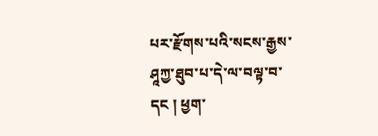པར་རྫོགས་པའི་སངས་རྒྱས་ཤཱཀྱ་ཐུབ་པ་དེ་ལ་བལྟ་བ་དང ། ཕྱག་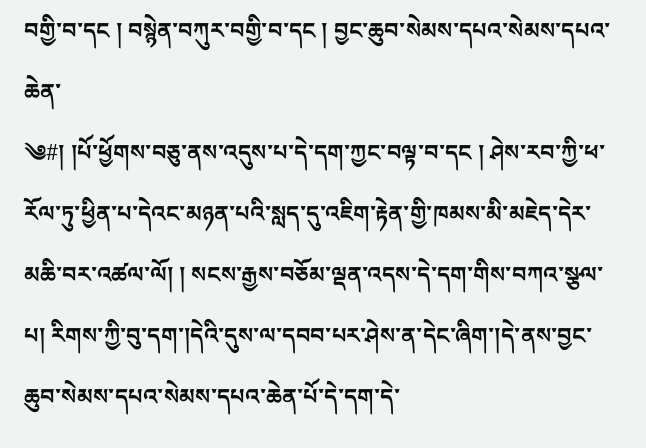བགྱི་བ་དང ། བསྙེན་བཀུར་བགྱི་བ་དང ། བྱང་ཆུབ་སེམས་དཔའ་སེམས་དཔའ་ཆེན་
༄#། །པོ་ཕྱོགས་བཅུ་ནས་འདུས་པ་དེ་དག་ཀྱང་བལྟ་བ་དང ། ཤེས་རབ་ཀྱི་ཕ་རོལ་ཏུ་ཕྱིན་པ་དེའང་མཉན་པའི་སླད་དུ་འཇིག་རྟེན་གྱི་ཁམས་མི་མཇེད་དེར་མཆི་བར་འཚལ་ལོ། ། སངས་རྒྱས་བཅོམ་ལྡན་འདས་དེ་དག་གིས་བཀའ་སྩལ་པ། རིགས་ཀྱི་བུ་དག་།དེའི་དུས་ལ་དབབ་པར་ཤེས་ན་དེང་ཞིག་།དེ་ནས་བྱང་ཆུབ་སེམས་དཔའ་སེམས་དཔའ་ཆེན་པོ་དེ་དག་དེ་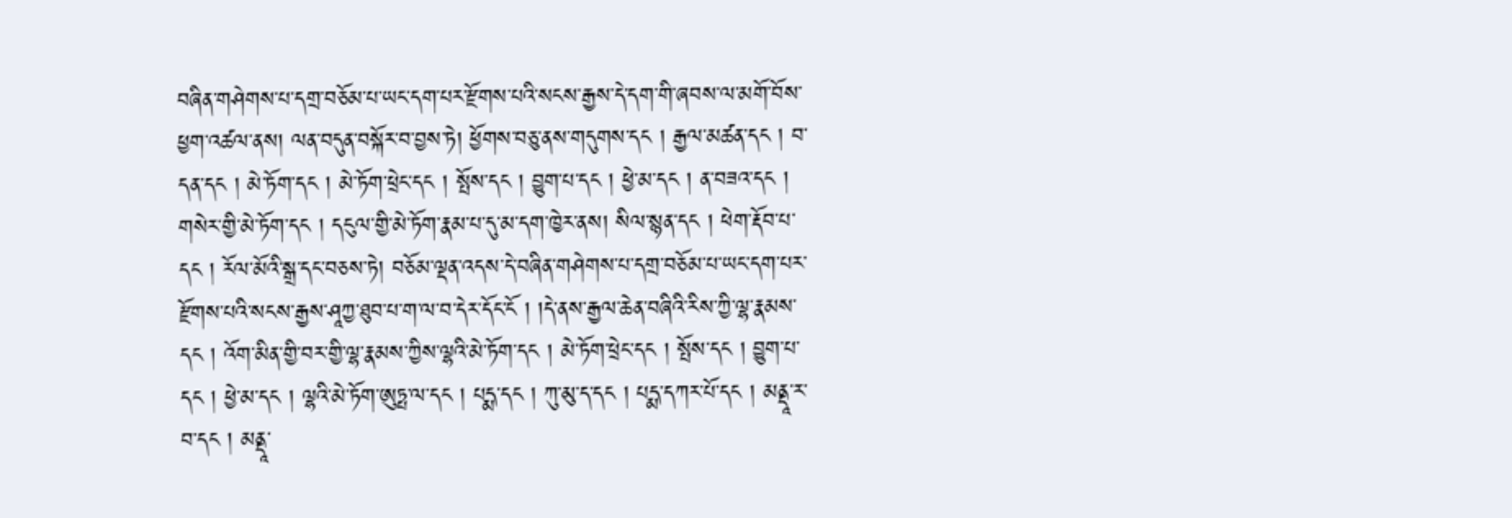བཞིན་གཤེགས་པ་དགྲ་བཅོམ་པ་ཡང་དག་པར་རྫོགས་པའི་སངས་རྒྱས་དེ་དག་གི་ཞབས་ལ་མགོ་བོས་ཕྱག་འཚལ་ནས། ལན་བདུན་བསྐོར་བ་བྱས་ཏེ། ཕྱོགས་བཅུ་ནས་གདུགས་དང ། རྒྱལ་མཚན་དང ། བ་དན་དང ། མེ་ཏོག་དང ། མེ་ཏོག་ཕྲེང་དང ། སྤོས་དང ། བྱུག་པ་དང ། ཕྱེ་མ་དང ། ན་བཟའ་དང ། གསེར་གྱི་མེ་ཏོག་དང ། དངུལ་གྱི་མེ་ཏོག་རྣམ་པ་དུ་མ་དག་ཁྱེར་ནས། སིལ་སྙན་དང ། ཕེག་རྡོབ་པ་དང ། རོལ་མོའི་སྒྲ་དང་བཅས་ཏེ། བཅོམ་ལྡན་འདས་དེ་བཞིན་གཤེགས་པ་དགྲ་བཅོམ་པ་ཡང་དག་པར་རྫོགས་པའི་སངས་རྒྱས་ཤཱཀྱ་ཐུབ་པ་ག་ལ་བ་དེར་དོང་ངོ ། །དེ་ནས་རྒྱལ་ཆེན་བཞིའི་རིས་ཀྱི་ལྷ་རྣམས་དང ། འོག་མིན་གྱི་བར་གྱི་ལྷ་རྣམས་ཀྱིས་ལྷའི་མེ་ཏོག་དང ། མེ་ཏོག་ཕྲེང་དང ། སྤོས་དང ། བྱུག་པ་དང ། ཕྱེ་མ་དང ། ལྷའི་མེ་ཏོག་ཨུཏྤ་ལ་དང ། པདྨ་དང ། ཀུ་མུ་ད་དང ། པདྨ་དཀར་པོ་དང ། མནྡཱ་ར་བ་དང ། མནྡཱ་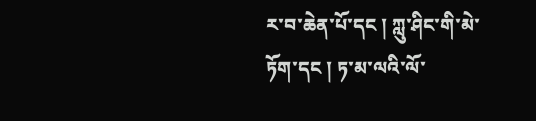ར་བ་ཆེན་པོ་དང ། ཀླུ་ཤིང་གི་མེ་ཏོག་དང ། ཏ་མ་ལའི་ལོ་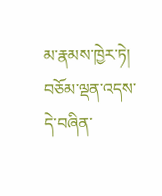མ་རྣམས་ཁྱེར་ཏེ། བཅོམ་ལྡན་འདས་དེ་བཞིན་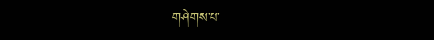གཤེགས་པ་